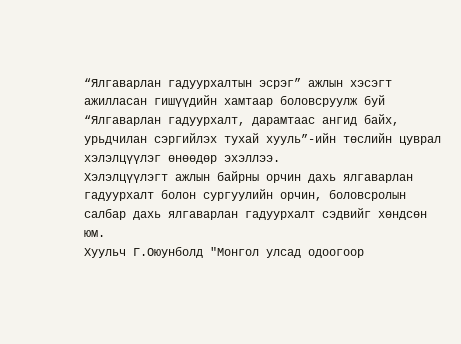“Ялгаварлан гадуурхалтын эсрэг” ажлын хэсэгт ажилласан гишүүдийн хамтаар боловсруулж буй “Ялгаварлан гадуурхалт, дарамтаас ангид байх, урьдчилан сэргийлэх тухай хууль”-ийн төслийн цуврал хэлэлцүүлэг өнөөдөр эхэллээ.
Хэлэлцүүлэгт ажлын байрны орчин дахь ялгаварлан гадуурхалт болон сургуулийн орчин, боловсролын салбар дахь ялгаварлан гадуурхалт сэдвийг хөндсөн юм.
Хуульч Г.Оюунболд "Монгол улсад одоогоор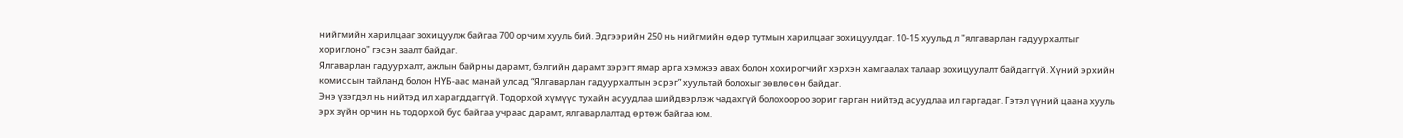нийгмийн харилцааг зохицуулж байгаа 700 орчим хууль бий. Эдгээрийн 250 нь нийгмийн өдөр тутмын харилцааг зохицуулдаг. 10-15 хуульд л "ялгаварлан гадуурхалтыг хориглоно" гэсэн заалт байдаг.
Ялгаварлан гадуурхалт, ажлын байрны дарамт, бэлгийн дарамт зэрэгт ямар арга хэмжээ авах болон хохирогчийг хэрхэн хамгаалах талаар зохицуулалт байдаггүй. Хүний эрхийн комиссын тайланд болон НҮБ-аас манай улсад “Ялгаварлан гадуурхалтын эсрэг” хуультай болохыг зөвлөсөн байдаг.
Энэ үзэгдэл нь нийтэд ил харагддаггүй. Тодорхой хүмүүс тухайн асуудлаа шийдвэрлэж чадахгүй болохоороо зориг гарган нийтэд асуудлаа ил гаргадаг. Гэтэл үүний цаана хууль эрх зүйн орчин нь тодорхой бус байгаа учраас дарамт, ялгаварлалтад өртөж байгаа юм.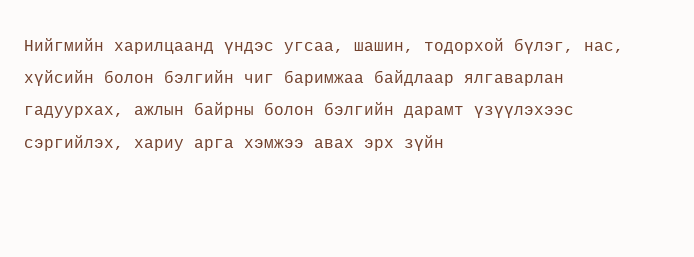Нийгмийн харилцаанд үндэс угсаа, шашин, тодорхой бүлэг, нас, хүйсийн болон бэлгийн чиг баримжаа байдлаар ялгаварлан гадуурхах, ажлын байрны болон бэлгийн дарамт үзүүлэхээс сэргийлэх, хариу арга хэмжээ авах эрх зүйн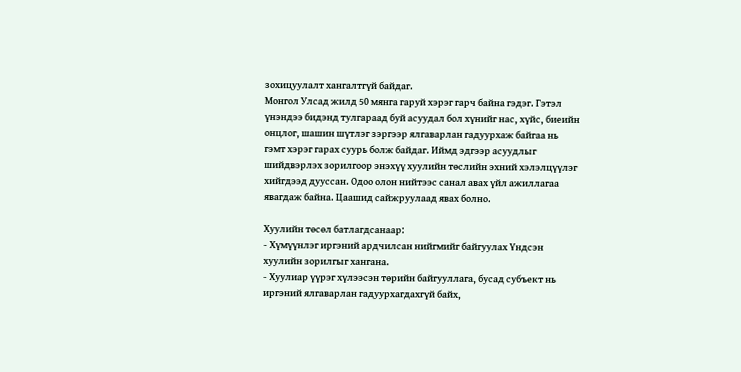зохицуулалт хангалтгүй байдаг.
Монгол Улсад жилд 50 мянга гаруй хэрэг гарч байна гэдэг. Гэтэл үнэндээ бидэнд тулгараад буй асуудал бол хүнийг нас, хүйс, биеийн онцлог, шашин шүтлэг зэргээр ялгаварлан гадуурхаж байгаа нь гэмт хэрэг гарах суурь болж байдаг. Иймд эдгээр асуудлыг шийдвэрлэх зорилгоор энэхүү хуулийн төслийн эхний хэлэлцүүлэг хийгдээд дууссан. Одоо олон нийтээс санал авах үйл ажиллагаа явагдаж байна. Цаашид сайжруулаад явах болно.

Хуулийн төсөл батлагдсанаар:
- Хүмүүнлэг иргэний ардчилсан нийгмийг байгуулах Үндсэн хуулийн зорилгыг хангана.
- Хуулиар үүрэг хүлээсэн төрийн байгууллага, бусад субъект нь иргэний ялгаварлан гадуурхагдахгүй байх,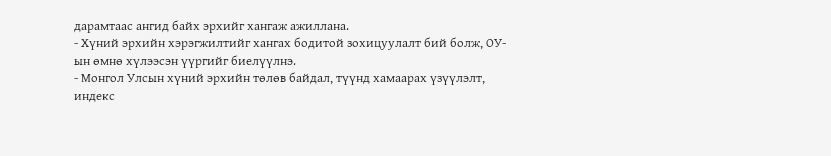дарамтаас ангид байх эрхийг хангаж ажиллана.
- Хүний эрхийн хэрэгжилтийг хангах бодитой зохицуулалт бий болж, ОУ-ын өмнө хүлээсэн үүргийг биелүүлнэ.
- Монгол Улсын хүний эрхийн төлөв байдал, түүнд хамаарах үзүүлэлт, индекс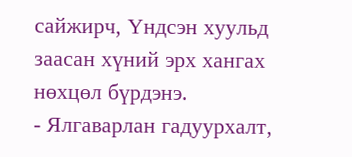сайжирч, Үндсэн хуульд заасан хүний эрх хангах нөхцөл бүрдэнэ.
- Ялгаварлан гадуурхалт,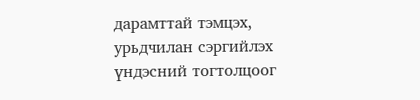дарамттай тэмцэх, урьдчилан сэргийлэх үндэсний тогтолцоог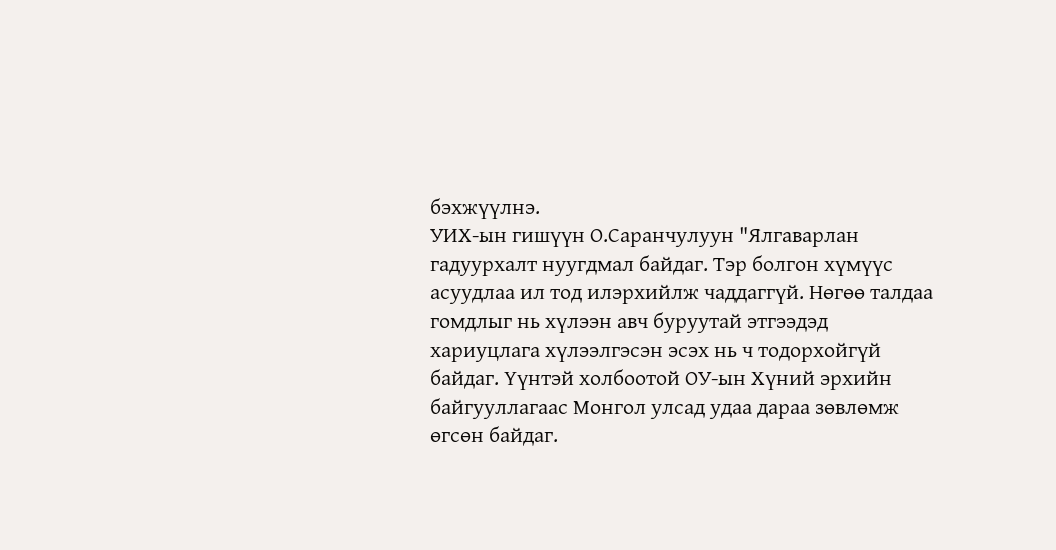бэхжүүлнэ.
УИХ-ын гишүүн О.Саранчулуун "Ялгаварлан гадуурхалт нуугдмал байдаг. Тэр болгон хүмүүс асуудлаа ил тод илэрхийлж чаддаггүй. Нөгөө талдаа гомдлыг нь хүлээн авч буруутай этгээдэд хариуцлага хүлээлгэсэн эсэх нь ч тодорхойгүй байдаг. Үүнтэй холбоотой ОУ-ын Хүний эрхийн байгууллагаас Монгол улсад удаа дараа зөвлөмж өгсөн байдаг.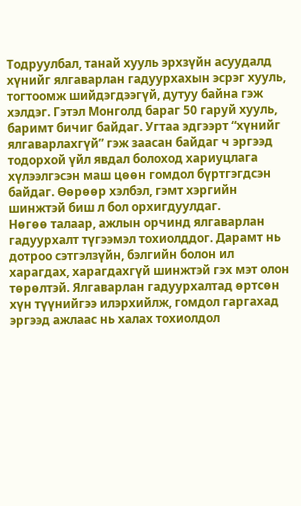Тодруулбал, танай хууль эрхзүйн асуудалд хүнийг ялгаварлан гадуурхахын эсрэг хууль, тогтоомж шийдэгдээгүй, дутуу байна гэж хэлдэг. Гэтэл Монголд бараг 50 гаруй хууль, баримт бичиг байдаг. Угтаа эдгээрт “хүнийг ялгаварлахгүй” гэж заасан байдаг ч эргээд тодорхой үйл явдал болоход хариуцлага хүлээлгэсэн маш цөөн гомдол бүртгэгдсэн байдаг. Өөрөөр хэлбэл, гэмт хэргийн шинжтэй биш л бол орхигдуулдаг.
Нөгөө талаар, ажлын орчинд ялгаварлан гадуурхалт түгээмэл тохиолддог. Дарамт нь дотроо сэтгэлзүйн, бэлгийн болон ил харагдах, харагдахгүй шинжтэй гэх мэт олон төрөлтэй. Ялгаварлан гадуурхалтад өртсөн хүн түүнийгээ илэрхийлж, гомдол гаргахад эргээд ажлаас нь халах тохиолдол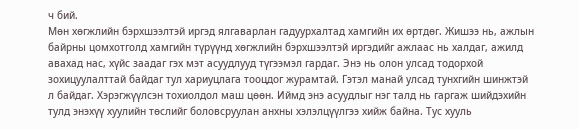ч бий.
Мөн хөгжлийн бэрхшээлтэй иргэд ялгаварлан гадуурхалтад хамгийн их өртдөг. Жишээ нь, ажлын байрны цомхотголд хамгийн түрүүнд хөгжлийн бэрхшээлтэй иргэдийг ажлаас нь халдаг, ажилд авахад нас, хүйс заадаг гэх мэт асуудлууд түгээмэл гардаг. Энэ нь олон улсад тодорхой зохицуулалттай байдаг тул хариуцлага тооцдог журамтай. Гэтэл манай улсад тунхгийн шинжтэй л байдаг. Хэрэгжүүлсэн тохиолдол маш цөөн. Иймд энэ асуудлыг нэг талд нь гаргаж шийдэхийн тулд энэхүү хуулийн төслийг боловсруулан анхны хэлэлцүүлгээ хийж байна. Тус хууль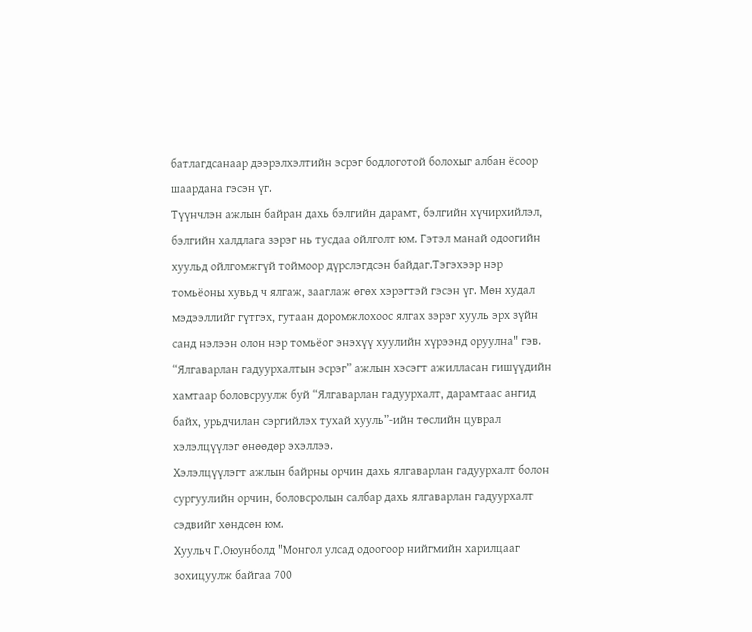батлагдсанаар дээрэлхэлтийн эсрэг бодлоготой болохыг албан ёсоор шаардана гэсэн үг.
Түүнчлэн ажлын байран дахь бэлгийн дарамт, бэлгийн хүчирхийлэл, бэлгийн халдлага зэрэг нь тусдаа ойлголт юм. Гэтэл манай одоогийн хуульд ойлгомжгүй тоймоор дүрслэгдсэн байдаг.Тэгэхээр нэр томьёоны хувьд ч ялгаж, зааглаж өгөх хэрэгтэй гэсэн үг. Мөн худал мэдээллийг гүтгэх, гутаан доромжлохоос ялгах зэрэг хууль эрх зүйн санд нэлээн олон нэр томьёог энэхүү хуулийн хүрээнд оруулна" гэв.
“Ялгаварлан гадуурхалтын эсрэг” ажлын хэсэгт ажилласан гишүүдийн хамтаар боловсруулж буй “Ялгаварлан гадуурхалт, дарамтаас ангид байх, урьдчилан сэргийлэх тухай хууль”-ийн төслийн цуврал хэлэлцүүлэг өнөөдөр эхэллээ.
Хэлэлцүүлэгт ажлын байрны орчин дахь ялгаварлан гадуурхалт болон сургуулийн орчин, боловсролын салбар дахь ялгаварлан гадуурхалт сэдвийг хөндсөн юм.
Хуульч Г.Оюунболд "Монгол улсад одоогоор нийгмийн харилцааг зохицуулж байгаа 700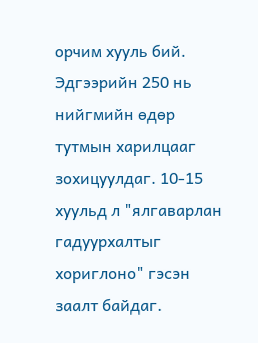орчим хууль бий. Эдгээрийн 250 нь нийгмийн өдөр тутмын харилцааг зохицуулдаг. 10-15 хуульд л "ялгаварлан гадуурхалтыг хориглоно" гэсэн заалт байдаг.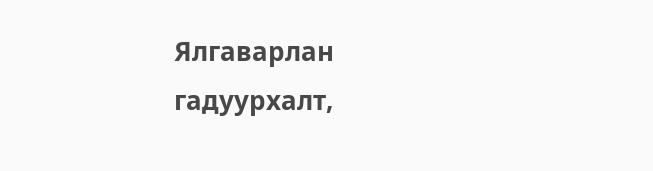Ялгаварлан гадуурхалт,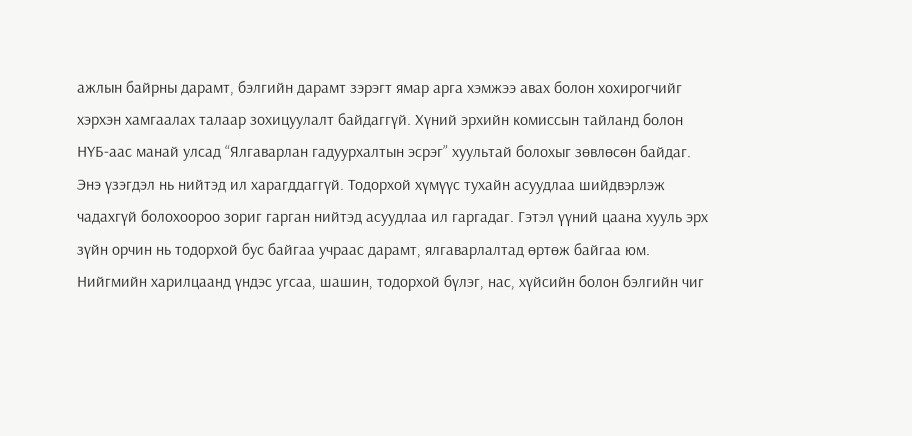ажлын байрны дарамт, бэлгийн дарамт зэрэгт ямар арга хэмжээ авах болон хохирогчийг хэрхэн хамгаалах талаар зохицуулалт байдаггүй. Хүний эрхийн комиссын тайланд болон НҮБ-аас манай улсад “Ялгаварлан гадуурхалтын эсрэг” хуультай болохыг зөвлөсөн байдаг.
Энэ үзэгдэл нь нийтэд ил харагддаггүй. Тодорхой хүмүүс тухайн асуудлаа шийдвэрлэж чадахгүй болохоороо зориг гарган нийтэд асуудлаа ил гаргадаг. Гэтэл үүний цаана хууль эрх зүйн орчин нь тодорхой бус байгаа учраас дарамт, ялгаварлалтад өртөж байгаа юм.
Нийгмийн харилцаанд үндэс угсаа, шашин, тодорхой бүлэг, нас, хүйсийн болон бэлгийн чиг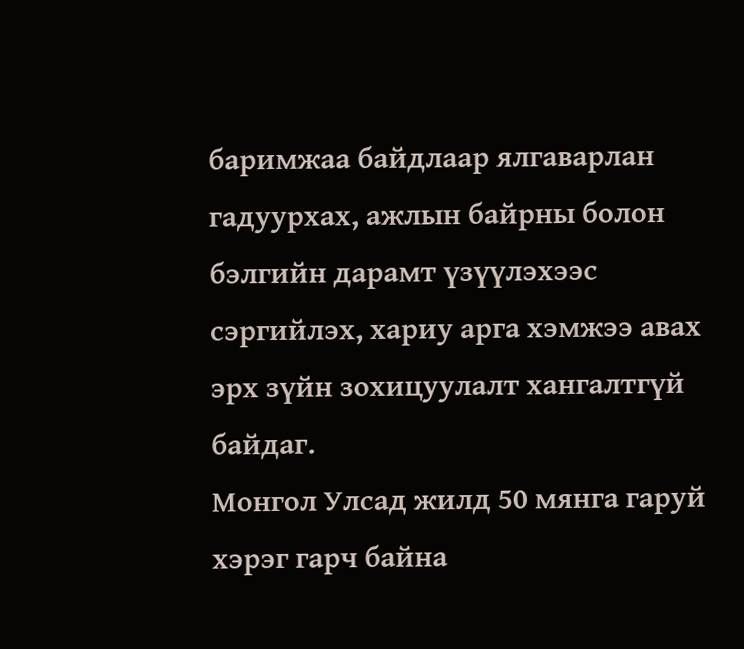баримжаа байдлаар ялгаварлан гадуурхах, ажлын байрны болон бэлгийн дарамт үзүүлэхээс сэргийлэх, хариу арга хэмжээ авах эрх зүйн зохицуулалт хангалтгүй байдаг.
Монгол Улсад жилд 50 мянга гаруй хэрэг гарч байна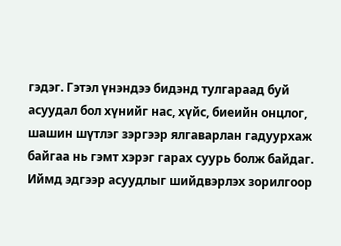гэдэг. Гэтэл үнэндээ бидэнд тулгараад буй асуудал бол хүнийг нас, хүйс, биеийн онцлог, шашин шүтлэг зэргээр ялгаварлан гадуурхаж байгаа нь гэмт хэрэг гарах суурь болж байдаг. Иймд эдгээр асуудлыг шийдвэрлэх зорилгоор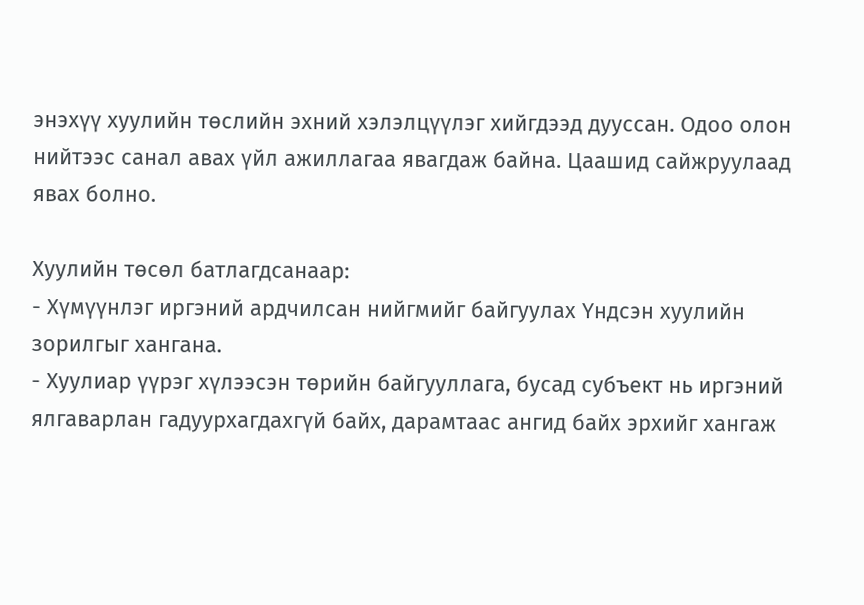энэхүү хуулийн төслийн эхний хэлэлцүүлэг хийгдээд дууссан. Одоо олон нийтээс санал авах үйл ажиллагаа явагдаж байна. Цаашид сайжруулаад явах болно.

Хуулийн төсөл батлагдсанаар:
- Хүмүүнлэг иргэний ардчилсан нийгмийг байгуулах Үндсэн хуулийн зорилгыг хангана.
- Хуулиар үүрэг хүлээсэн төрийн байгууллага, бусад субъект нь иргэний ялгаварлан гадуурхагдахгүй байх, дарамтаас ангид байх эрхийг хангаж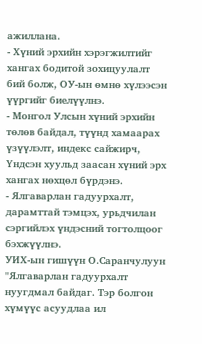ажиллана.
- Хүний эрхийн хэрэгжилтийг хангах бодитой зохицуулалт бий болж, ОУ-ын өмнө хүлээсэн үүргийг биелүүлнэ.
- Монгол Улсын хүний эрхийн төлөв байдал, түүнд хамаарах үзүүлэлт, индекс сайжирч, Үндсэн хуульд заасан хүний эрх хангах нөхцөл бүрдэнэ.
- Ялгаварлан гадуурхалт, дарамттай тэмцэх, урьдчилан сэргийлэх үндэсний тогтолцоог бэхжүүлнэ.
УИХ-ын гишүүн О.Саранчулуун "Ялгаварлан гадуурхалт нуугдмал байдаг. Тэр болгон хүмүүс асуудлаа ил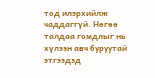тод илэрхийлж чаддаггүй. Нөгөө талдаа гомдлыг нь хүлээн авч буруутай этгээдэд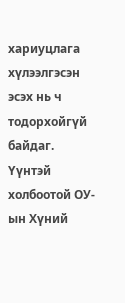хариуцлага хүлээлгэсэн эсэх нь ч тодорхойгүй байдаг. Үүнтэй холбоотой ОУ-ын Хүний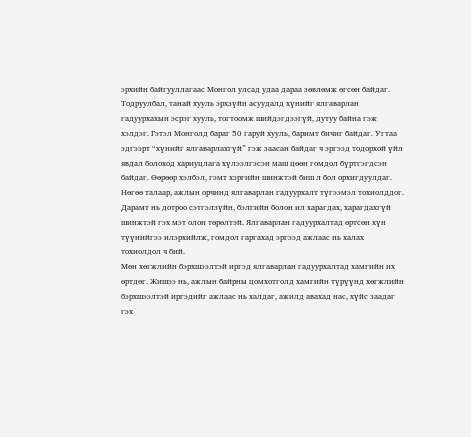эрхийн байгууллагаас Монгол улсад удаа дараа зөвлөмж өгсөн байдаг.
Тодруулбал, танай хууль эрхзүйн асуудалд хүнийг ялгаварлан гадуурхахын эсрэг хууль, тогтоомж шийдэгдээгүй, дутуу байна гэж хэлдэг. Гэтэл Монголд бараг 50 гаруй хууль, баримт бичиг байдаг. Угтаа эдгээрт “хүнийг ялгаварлахгүй” гэж заасан байдаг ч эргээд тодорхой үйл явдал болоход хариуцлага хүлээлгэсэн маш цөөн гомдол бүртгэгдсэн байдаг. Өөрөөр хэлбэл, гэмт хэргийн шинжтэй биш л бол орхигдуулдаг.
Нөгөө талаар, ажлын орчинд ялгаварлан гадуурхалт түгээмэл тохиолддог. Дарамт нь дотроо сэтгэлзүйн, бэлгийн болон ил харагдах, харагдахгүй шинжтэй гэх мэт олон төрөлтэй. Ялгаварлан гадуурхалтад өртсөн хүн түүнийгээ илэрхийлж, гомдол гаргахад эргээд ажлаас нь халах тохиолдол ч бий.
Мөн хөгжлийн бэрхшээлтэй иргэд ялгаварлан гадуурхалтад хамгийн их өртдөг. Жишээ нь, ажлын байрны цомхотголд хамгийн түрүүнд хөгжлийн бэрхшээлтэй иргэдийг ажлаас нь халдаг, ажилд авахад нас, хүйс заадаг гэх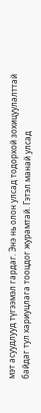мэт асуудлууд түгээмэл гардаг. Энэ нь олон улсад тодорхой зохицуулалттай байдаг тул хариуцлага тооцдог журамтай. Гэтэл манай улсад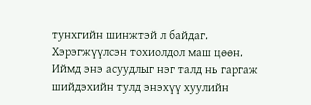тунхгийн шинжтэй л байдаг. Хэрэгжүүлсэн тохиолдол маш цөөн. Иймд энэ асуудлыг нэг талд нь гаргаж шийдэхийн тулд энэхүү хуулийн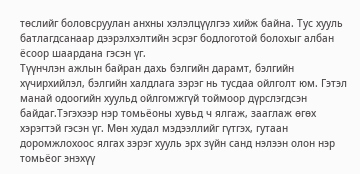төслийг боловсруулан анхны хэлэлцүүлгээ хийж байна. Тус хууль батлагдсанаар дээрэлхэлтийн эсрэг бодлоготой болохыг албан ёсоор шаардана гэсэн үг.
Түүнчлэн ажлын байран дахь бэлгийн дарамт, бэлгийн хүчирхийлэл, бэлгийн халдлага зэрэг нь тусдаа ойлголт юм. Гэтэл манай одоогийн хуульд ойлгомжгүй тоймоор дүрслэгдсэн байдаг.Тэгэхээр нэр томьёоны хувьд ч ялгаж, зааглаж өгөх хэрэгтэй гэсэн үг. Мөн худал мэдээллийг гүтгэх, гутаан доромжлохоос ялгах зэрэг хууль эрх зүйн санд нэлээн олон нэр томьёог энэхүү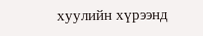хуулийн хүрээнд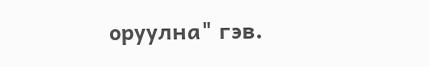оруулна" гэв.